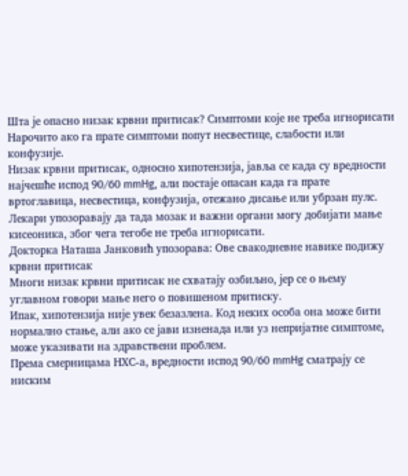Шта је опасно низак крвни притисак? Симптоми које не треба игнорисати
Нарочито ако га прате симптоми попут несвестице, слабости или конфузије.
Низак крвни притисак, односно хипотензија, јавља се када су вредности најчешће испод 90/60 mmHg, али постаје опасан када га прате вртоглавица, несвестица, конфузија, отежано дисање или убрзан пулс.
Лекари упозоравају да тада мозак и важни органи могу добијати мање кисеоника, због чега тегобе не треба игнорисати.
Докторка Наташа Јанковић упозорава: Ове свакодневне навике подижу крвни притисак
Многи низак крвни притисак не схватају озбиљно, јер се о њему углавном говори мање него о повишеном притиску.
Ипак, хипотензија није увек безазлена. Код неких особа она може бити нормално стање, али ако се јави изненада или уз непријатне симптоме, може указивати на здравствени проблем.
Према смерницама НХС-а, вредности испод 90/60 mmHg сматрају се ниским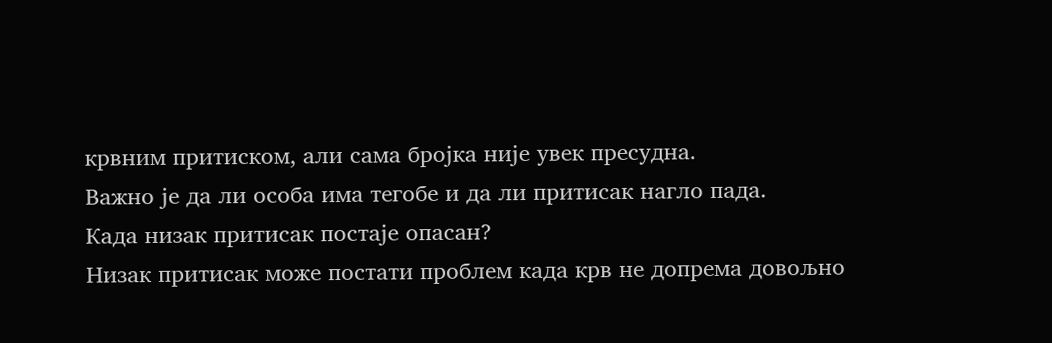крвним притиском, али сама бројка није увек пресудна.
Важно је да ли особа има тегобе и да ли притисак нагло пада.
Када низак притисак постаје опасан?
Низак притисак може постати проблем када крв не допрема довољно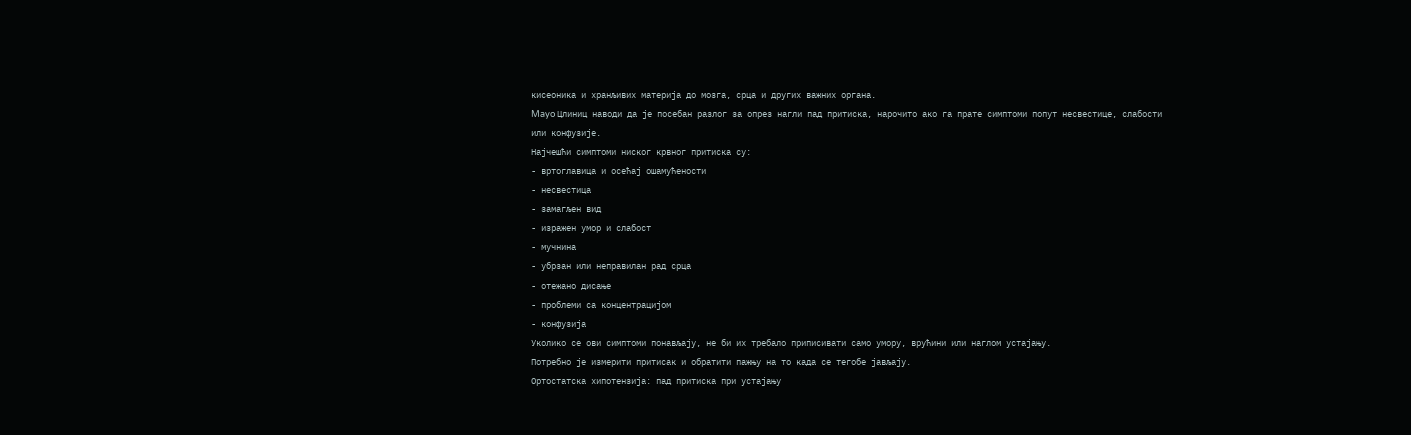кисеоника и хранљивих материја до мозга, срца и других важних органа.
Mayo Цлиниц наводи да је посебан разлог за опрез нагли пад притиска, нарочито ако га прате симптоми попут несвестице, слабости или конфузије.
Најчешћи симптоми ниског крвног притиска су:
- вртоглавица и осећај ошамућености
- несвестица
- замагљен вид
- изражен умор и слабост
- мучнина
- убрзан или неправилан рад срца
- отежано дисање
- проблеми са концентрацијом
- конфузија
Уколико се ови симптоми понављају, не би их требало приписивати само умору, врућини или наглом устајању.
Потребно је измерити притисак и обратити пажњу на то када се тегобе јављају.
Ортостатска хипотензија: пад притиска при устајању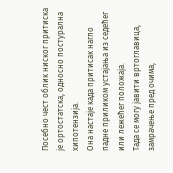Посебно чест облик ниског притиска је ортостатска, односно постурална хипотензија.
Она настаје када притисак нагло падне приликом устајања из седећег или лежећег положаја.
Тада се могу јавити вртоглавица, замрачење пред очима,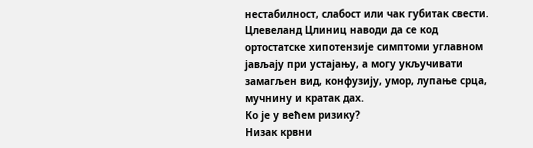нестабилност, слабост или чак губитак свести.
Цлевеланд Цлиниц наводи да се код ортостатске хипотензије симптоми углавном јављају при устајању, а могу укључивати замагљен вид, конфузију, умор, лупање срца, мучнину и кратак дах.
Ко је у већем ризику?
Низак крвни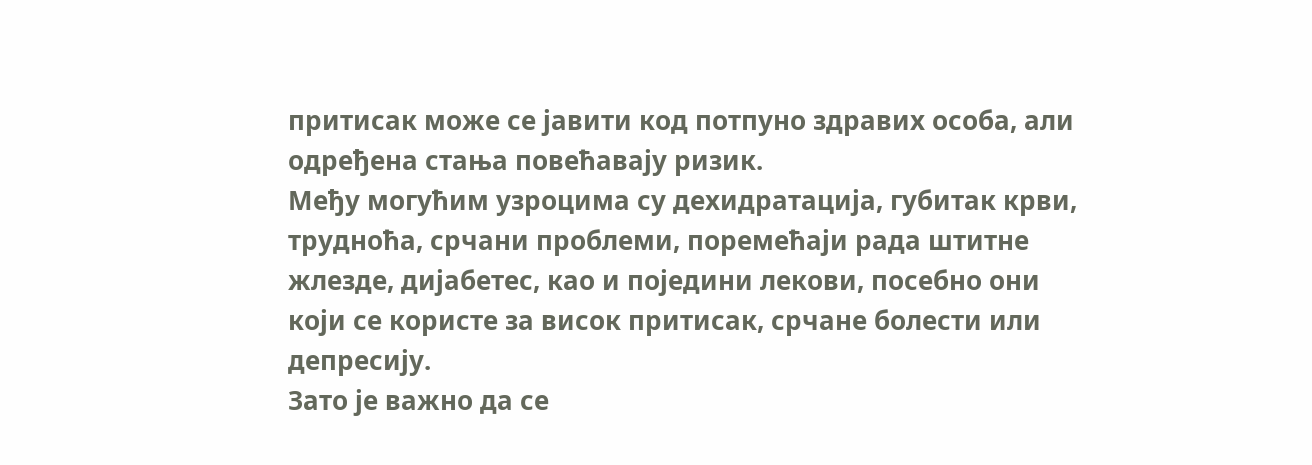притисак може се јавити код потпуно здравих особа, али одређена стања повећавају ризик.
Међу могућим узроцима су дехидратација, губитак крви, трудноћа, срчани проблеми, поремећаји рада штитне жлезде, дијабетес, као и поједини лекови, посебно они који се користе за висок притисак, срчане болести или депресију.
Зато је важно да се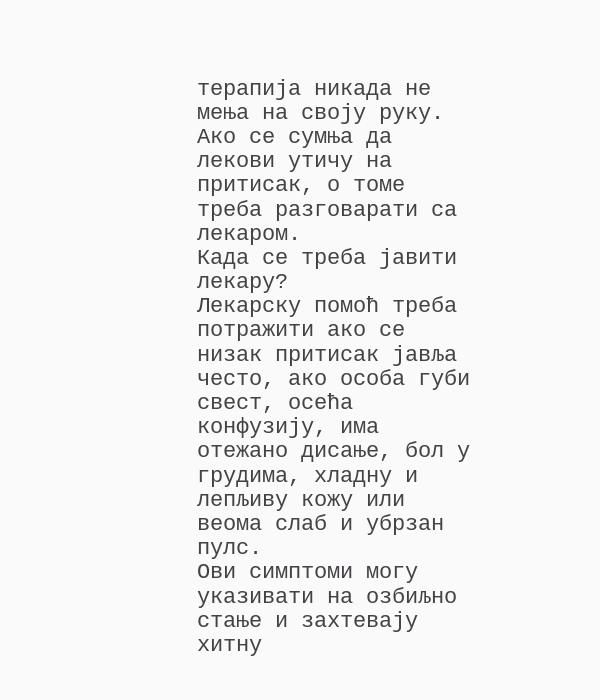терапија никада не мења на своју руку.
Ако се сумња да лекови утичу на притисак, о томе треба разговарати са лекаром.
Када се треба јавити лекару?
Лекарску помоћ треба потражити ако се низак притисак јавља често, ако особа губи свест, осећа конфузију, има отежано дисање, бол у грудима, хладну и лепљиву кожу или веома слаб и убрзан пулс.
Ови симптоми могу указивати на озбиљно стање и захтевају хитну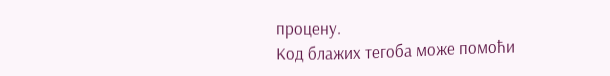процену.
Код блажих тегоба може помоћи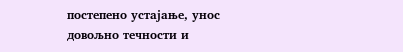постепено устајање, унос довољно течности и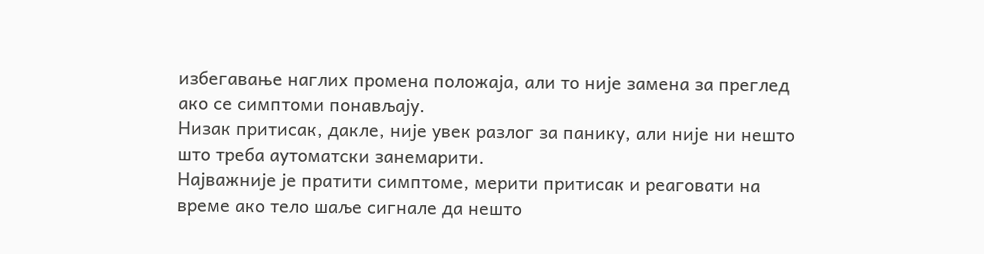избегавање наглих промена положаја, али то није замена за преглед ако се симптоми понављају.
Низак притисак, дакле, није увек разлог за панику, али није ни нешто што треба аутоматски занемарити.
Најважније је пратити симптоме, мерити притисак и реаговати на време ако тело шаље сигнале да нешто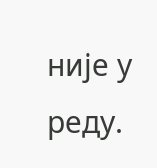није у реду.